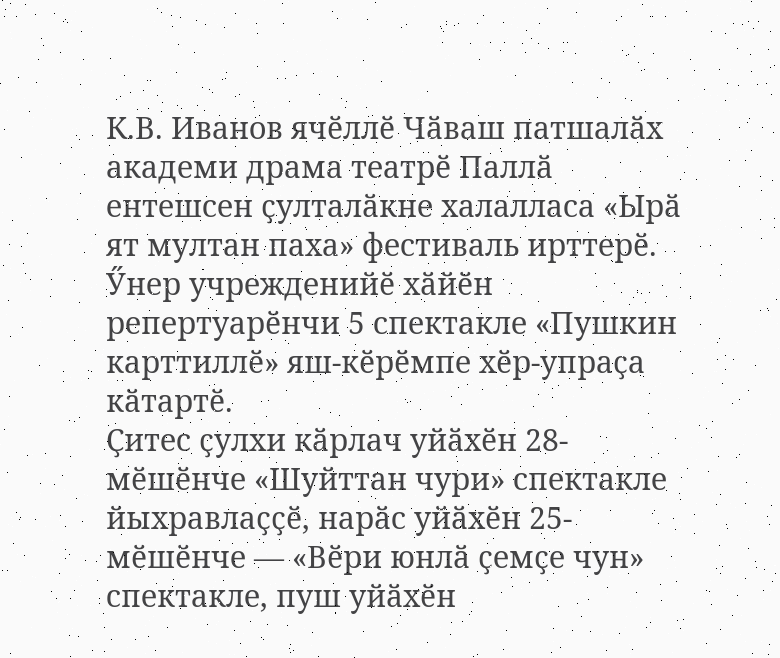К.В. Иванов ячӗллӗ Чӑваш патшалӑх академи драма театрӗ Паллӑ ентешсен ҫулталӑкне халалласа «Ырӑ ят мултан паха» фестиваль ирттерӗ. Ӳнер учрежденийӗ хӑйӗн репертуарӗнчи 5 спектакле «Пушкин карттиллӗ» яш-кӗрӗмпе хӗр-упраҫа кӑтартӗ.
Ҫитес ҫулхи кӑрлач уйӑхӗн 28-мӗшӗнче «Шуйттан чури» спектакле йыхравлаҫҫӗ, нарӑс уйӑхӗн 25-мӗшӗнче — «Вӗри юнлӑ ҫемҫе чун» спектакле, пуш уйӑхӗн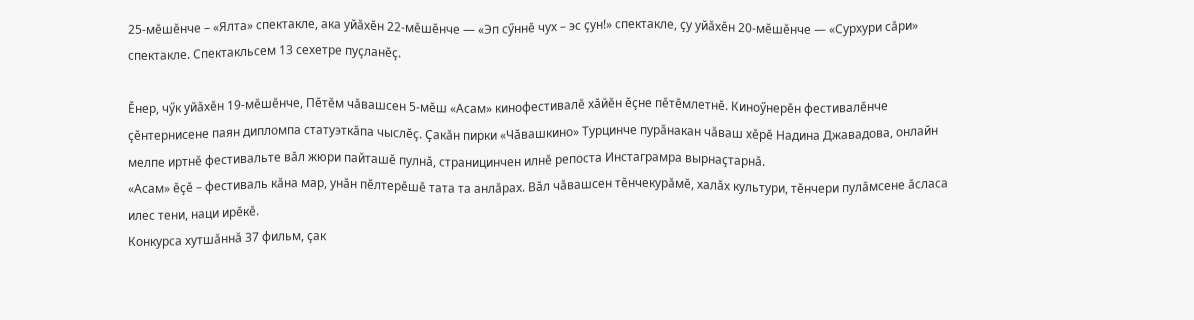25-мӗшӗнче – «Ялта» спектакле, ака уйӑхӗн 22-мӗшӗнче — «Эп сӳннӗ чух – эс ҫун!» спектакле, ҫу уйӑхӗн 20-мӗшӗнче — «Сурхури сӑри» спектакле. Спектакльсем 13 сехетре пуҫланӗҫ.

Ӗнер, чӳк уйӑхӗн 19-мӗшӗнче, Пӗтӗм чӑвашсен 5-мӗш «Асам» кинофестивалӗ хӑйӗн ӗҫне пӗтӗмлетнӗ. Киноӳнерӗн фестивалӗнче ҫӗнтернисене паян дипломпа статуэткӑпа чыслӗҫ. Ҫакӑн пирки «Чӑвашкино» Турцинче пурӑнакан чӑваш хӗрӗ Надина Джавадова, онлайн мелпе иртнӗ фестивальте вӑл жюри пайташӗ пулнӑ, страницинчен илнӗ репоста Инстаграмра вырнаҫтарнӑ.
«Асам» ӗҫӗ – фестиваль кӑна мар, унӑн пӗлтерӗшӗ тата та анлӑрах. Вӑл чӑвашсен тӗнчекурӑмӗ, халӑх культури, тӗнчери пулӑмсене ӑсласа илес тени, наци ирӗкӗ.
Конкурса хутшӑннӑ 37 фильм, ҫак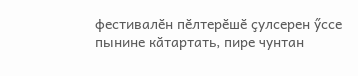фестивалӗн пӗлтерӗшӗ ҫулсерен ӳссе пынине кӑтартать, пире чунтан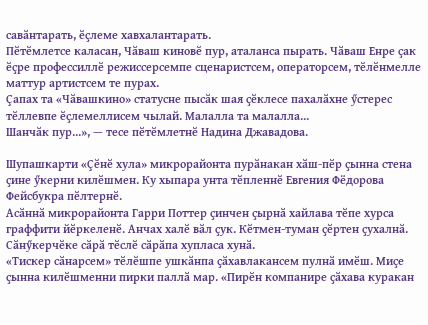савӑнтарать, ӗҫлеме хавхалантарать.
Пӗтӗмлетсе каласан, Чӑваш киновӗ пур, аталанса пырать. Чӑваш Енре ҫак ӗҫре профессиллӗ режиссерсемпе сценаристсем, операторсем, тӗлӗнмелле маттур артистсем те пурах.
Ҫапах та «Чӑвашкино» статусне пысӑк шая ҫӗклесе пахалӑхне ӳстерес тӗллевпе ӗҫлемеллисем чылай. Малалла та малалла...
Шанчӑк пур...», — тесе пӗтӗмлетнӗ Надина Джавадова.

Шупашкарти «Ҫӗнӗ хула» микрорайонта пурӑнакан хӑш-пӗр ҫынна стена ҫине ӳкерни килӗшмен. Ку хыпара унта тӗпленнӗ Евгения Фёдорова Фейсбукра пӗлтернӗ.
Асӑннӑ микрорайонта Гарри Поттер ҫинчен ҫырнӑ хайлава тӗпе хурса граффити йӗркеленӗ. Анчах халӗ вӑл ҫук. Кӗтмен-туман ҫӗртен ҫухалнӑ. Сӑнӳкерчӗке сӑрӑ тӗслӗ сӑрӑпа хупласа хунӑ.
«Тискер сӑнарсем» тӗлӗшпе ушкӑнпа ҫӑхавлакансем пулнӑ имӗш. Миҫе ҫынна килӗшменни пирки паллӑ мар. «Пирӗн компанире ҫӑхава куракан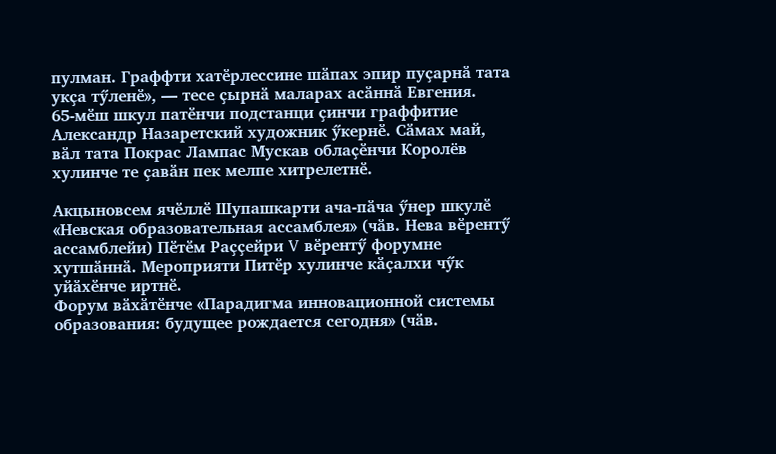пулман. Граффти хатӗрлессине шӑпах эпир пуҫарнӑ тата укҫа тӳленӗ», — тесе ҫырнӑ маларах асӑннӑ Евгения.
65-мӗш шкул патӗнчи подстанци ҫинчи граффитие Александр Назаретский художник ӳкернӗ. Сӑмах май, вӑл тата Покрас Лампас Мускав облаҫӗнчи Королёв хулинче те ҫавӑн пек мелпе хитрелетнӗ.

Акцыновсем ячӗллӗ Шупашкарти ача-пӑча ӳнер шкулӗ «Невская образовательная ассамблея» (чӑв. Нева вӗрентӳ ассамблейи) Пӗтӗм Раҫҫейри V вӗрентӳ форумне хутшӑннӑ. Мероприяти Питӗр хулинче кӑҫалхи чӳк уйӑхӗнче иртнӗ.
Форум вӑхӑтӗнче «Парадигма инновационной системы образования: будущее рождается сегодня» (чӑв.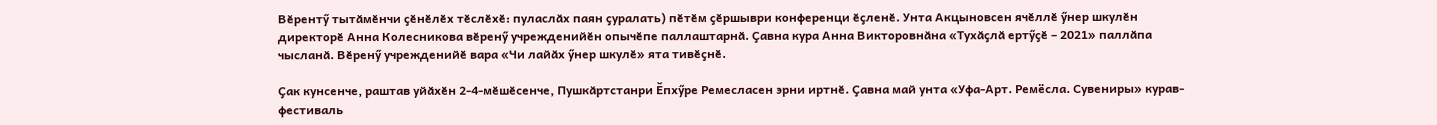Вӗрентӳ тытӑмӗнчи ҫӗнӗлӗх тӗслӗхӗ: пуласлӑх паян ҫуралать) пӗтӗм ҫӗршыври конференци ӗҫленӗ. Унта Акцыновсен ячӗллӗ ӳнер шкулӗн директорӗ Анна Колесникова вӗренӳ учрежденийӗн опычӗпе паллаштарнӑ. Ҫавна кура Анна Викторовнӑна «Тухӑҫлӑ ертӳҫӗ – 2021» паллӑпа чысланӑ. Вӗренӳ учрежденийӗ вара «Чи лайӑх ӳнер шкулӗ» ята тивӗҫнӗ.

Ҫак кунсенче, раштав уйӑхӗн 2-4-мӗшӗсенче, Пушкӑртстанри Ӗпхӳре Ремесласен эрни иртнӗ. Ҫавна май унта «Уфа-Арт. Ремёсла. Сувениры» курав-фестиваль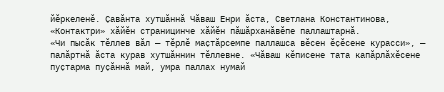йӗркеленӗ. Ҫавӑнта хутшӑннӑ Чӑваш Енри ӑста, Светлана Константинова, «Контактри» хӑйӗн страницинче хӑйӗн пӑшӑрханӑвӗпе паллаштарнӑ.
«Чи пысӑк тӗллев вӑл — тӗрлӗ маҫтӑрсемпе паллашса вӗсен ӗҫӗсене курасси», — палӑртнӑ ӑста курав хутшӑннин тӗллевне. «Чӑваш кӗписене тата капӑрлӑхӗсене пуҫтарма пуҫӑннӑ май, умра паллах нумай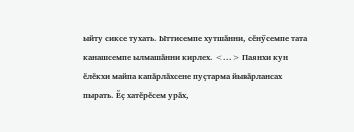ыйту сиксе тухать. Ыттисемпе хутшӑнни, сӗнӳсемпе тата канашсемпе ылмашӑнни кирлех. <...> Паянхи кун ӗлӗкхи майпа капӑрлӑхсене пуҫтарма йывӑрлансах пырать. Ӗҫ хатӗрӗсем урӑх,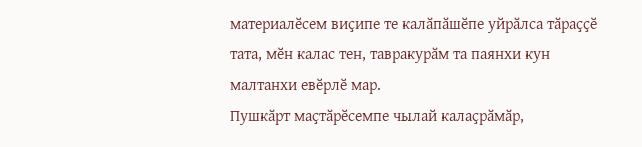материалӗсем виҫипе те калӑпӑшӗпе уйрӑлса тӑраҫҫӗ тата, мӗн калас тен, тавракурӑм та паянхи кун малтанхи евӗрлӗ мар.
Пушкӑрт маҫтӑрӗсемпе чылай калаҫрӑмӑр,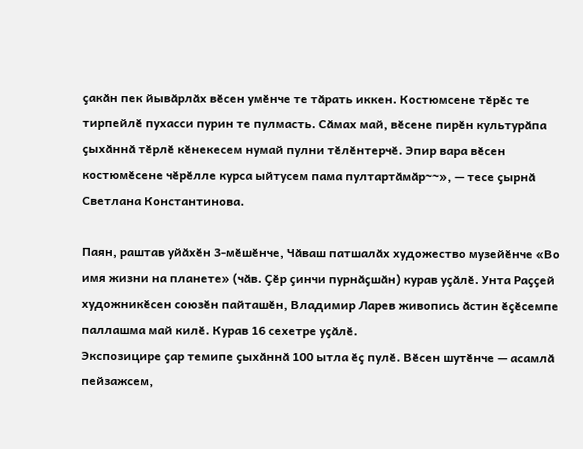ҫакӑн пек йывӑрлӑх вӗсен умӗнче те тӑрать иккен. Костюмсене тӗрӗс те тирпейлӗ пухасси пурин те пулмасть. Сӑмах май, вӗсене пирӗн культурӑпа ҫыхӑннӑ тӗрлӗ кӗнекесем нумай пулни тӗлӗнтерчӗ. Эпир вара вӗсен костюмӗсене чӗрӗлле курса ыйтусем пама пултартӑмӑр~~», — тесе ҫырнӑ Светлана Константинова.

Паян, раштав уйӑхӗн 3-мӗшӗнче, Чӑваш патшалӑх художество музейӗнче «Во имя жизни на планете» (чӑв. Ҫӗр ҫинчи пурнӑҫшӑн) курав уҫӑлӗ. Унта Раҫҫей художникӗсен союзӗн пайташӗн, Владимир Ларев живопись ӑстин ӗҫӗсемпе паллашма май килӗ. Курав 16 сехетре уҫӑлӗ.
Экспозицире ҫар темипе ҫыхӑннӑ 100 ытла ӗҫ пулӗ. Вӗсен шутӗнче — асамлӑ пейзажсем,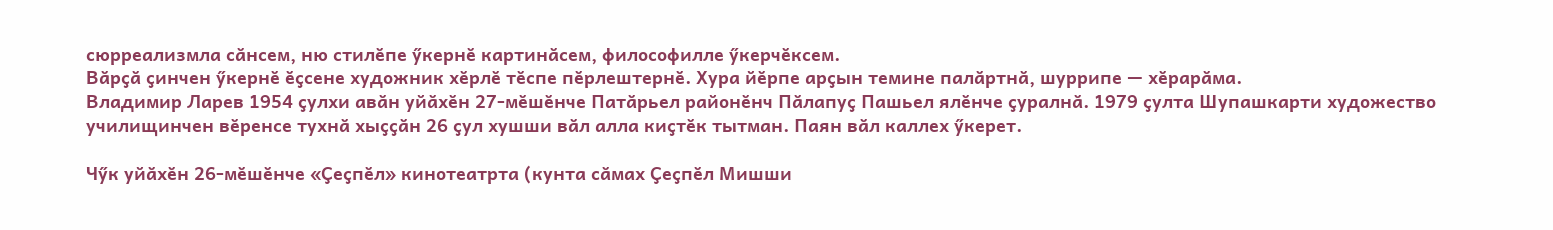сюрреализмла сӑнсем, ню стилӗпе ӳкернӗ картинӑсем, философилле ӳкерчӗксем.
Вӑрҫӑ ҫинчен ӳкернӗ ӗҫсене художник хӗрлӗ тӗспе пӗрлештернӗ. Хура йӗрпе арҫын темине палӑртнӑ, шуррипе — хӗрарӑма.
Владимир Ларев 1954 ҫулхи авӑн уйӑхӗн 27-мӗшӗнче Патӑрьел районӗнч Пӑлапуҫ Пашьел ялӗнче ҫуралнӑ. 1979 ҫулта Шупашкарти художество училищинчен вӗренсе тухнӑ хыҫҫӑн 26 ҫул хушши вӑл алла киҫтӗк тытман. Паян вӑл каллех ӳкерет.

Чӳк уйӑхӗн 26-мӗшӗнче «Ҫеҫпӗл» кинотеатрта (кунта сӑмах Ҫеҫпӗл Мишши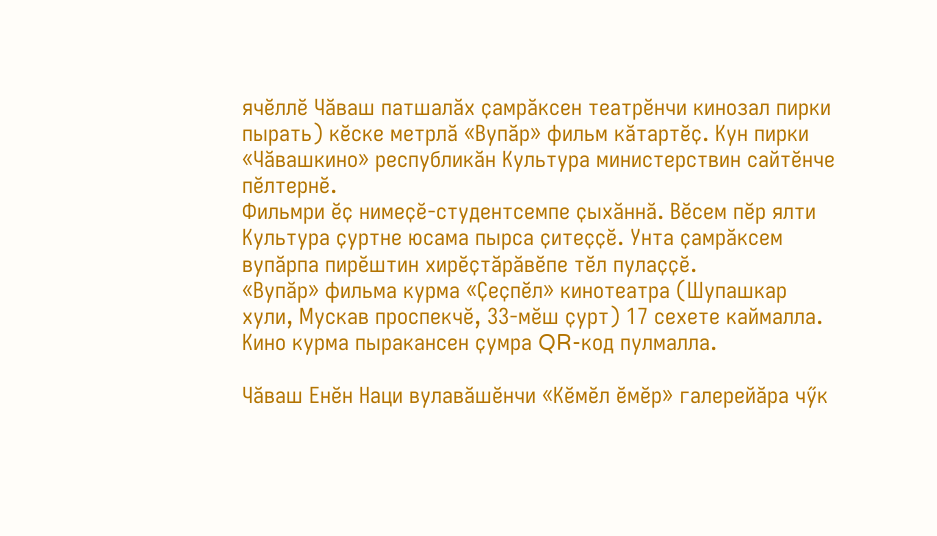ячӗллӗ Чӑваш патшалӑх ҫамрӑксен театрӗнчи кинозал пирки пырать) кӗске метрлӑ «Вупӑр» фильм кӑтартӗҫ. Кун пирки «Чӑвашкино» республикӑн Культура министерствин сайтӗнче пӗлтернӗ.
Фильмри ӗҫ нимеҫӗ-студентсемпе ҫыхӑннӑ. Вӗсем пӗр ялти Культура ҫуртне юсама пырса ҫитеҫҫӗ. Унта ҫамрӑксем вупӑрпа пирӗштин хирӗҫтӑрӑвӗпе тӗл пулаҫҫӗ.
«Вупӑр» фильма курма «Ҫеҫпӗл» кинотеатра (Шупашкар хули, Мускав проспекчӗ, 33-мӗш ҫурт) 17 сехете каймалла.
Кино курма пыракансен ҫумра QR-код пулмалла.

Чӑваш Енӗн Наци вулавӑшӗнчи «Кӗмӗл ӗмӗр» галерейӑра чӳк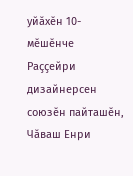уйӑхӗн 10-мӗшӗнче Раҫҫейри дизайнерсен союзӗн пайташӗн, Чӑваш Енри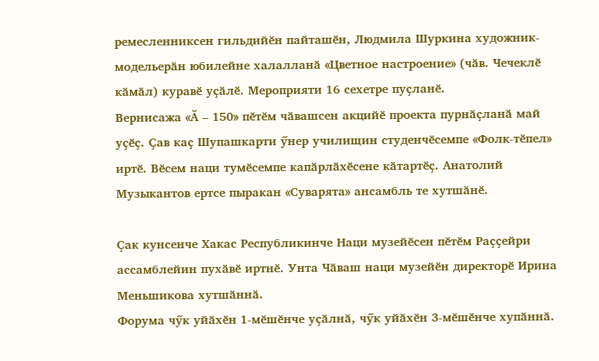ремесленниксен гильдийӗн пайташӗн, Людмила Шуркина художник-модельерӑн юбилейне халалланӑ «Цветное настроение» (чӑв. Чечеклӗ кӑмӑл) куравӗ уҫӑлӗ. Мероприяти 16 сехетре пуҫланӗ.
Вернисажа «Ӑ – 150» пӗтӗм чӑвашсен акцийӗ проекта пурнӑҫланӑ май уҫӗҫ. Ҫав каҫ Шупашкарти ӳнер училищин студенчӗсемпе «Фолк-тӗпел» иртӗ. Вӗсем наци тумӗсемпе капӑрлӑхӗсене кӑтартӗҫ. Анатолий Музыкантов ертсе пыракан «Суварята» ансамбль те хутшӑнӗ.

Ҫак кунсенче Хакас Республикинче Наци музейӗсен пӗтӗм Раҫҫейри ассамблейин пухӑвӗ иртнӗ. Унта Чӑваш наци музейӗн директорӗ Ирина Меньшикова хутшӑннӑ.
Форума чӳк уйӑхӗн 1-мӗшӗнче уҫӑлнӑ, чӳк уйӑхӗн 3-мӗшӗнче хупӑннӑ.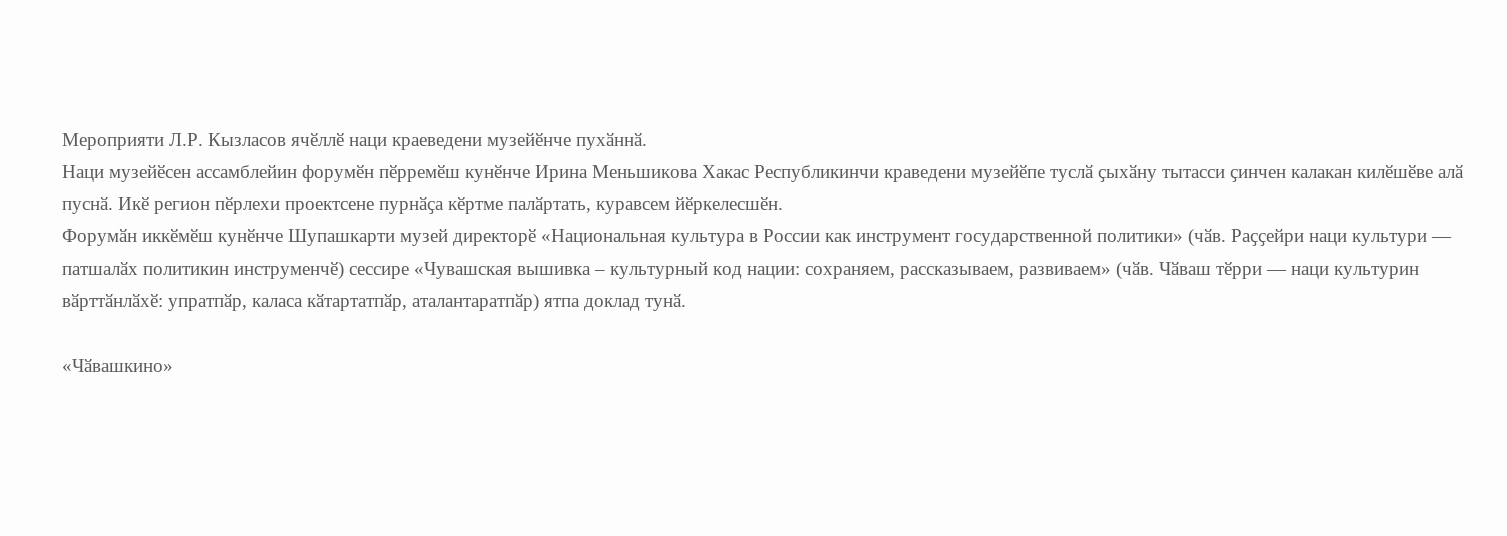Мероприяти Л.Р. Кызласов ячӗллӗ наци краеведени музейӗнче пухӑннӑ.
Наци музейӗсен ассамблейин форумӗн пӗрремӗш кунӗнче Ирина Меньшикова Хакас Республикинчи краведени музейӗпе туслӑ ҫыхӑну тытасси ҫинчен калакан килӗшӗве алӑ пуснӑ. Икӗ регион пӗрлехи проектсене пурнӑҫа кӗртме палӑртать, куравсем йӗркелесшӗн.
Форумӑн иккӗмӗш кунӗнче Шупашкарти музей директорӗ «Национальная культура в России как инструмент государственной политики» (чӑв. Раҫҫейри наци культури — патшалӑх политикин инструменчӗ) сессире «Чувашская вышивка – культурный код нации: сохраняем, рассказываем, развиваем» (чӑв. Чӑваш тӗрри — наци культурин вӑрттӑнлӑхӗ: упратпӑр, каласа кӑтартатпӑр, аталантаратпӑр) ятпа доклад тунӑ.

«Чӑвашкино»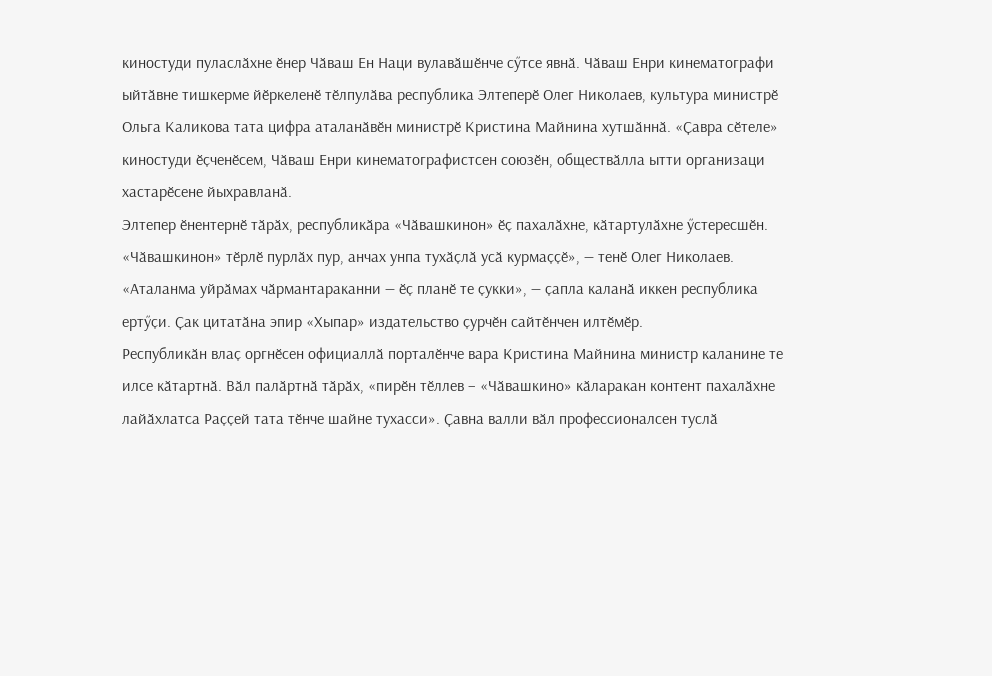киностуди пуласлӑхне ӗнер Чӑваш Ен Наци вулавӑшӗнче сӳтсе явнӑ. Чӑваш Енри кинематографи ыйтӑвне тишкерме йӗркеленӗ тӗлпулӑва республика Элтеперӗ Олег Николаев, культура министрӗ Ольга Каликова тата цифра аталанӑвӗн министрӗ Кристина Майнина хутшӑннӑ. «Ҫавра сӗтеле» киностуди ӗҫченӗсем, Чӑваш Енри кинематографистсен союзӗн, обществӑлла ытти организаци хастарӗсене йыхравланӑ.
Элтепер ӗнентернӗ тӑрӑх, республикӑра «Чӑвашкинон» ӗҫ пахалӑхне, кӑтартулӑхне ӳстересшӗн. «Чӑвашкинон» тӗрлӗ пурлӑх пур, анчах унпа тухӑҫлӑ усӑ курмаҫҫӗ», — тенӗ Олег Николаев. «Аталанма уйрӑмах чӑрмантараканни — ӗҫ планӗ те ҫукки», — ҫапла каланӑ иккен республика ертӳҫи. Ҫак цитатӑна эпир «Хыпар» издательство ҫурчӗн сайтӗнчен илтӗмӗр.
Республикӑн влаҫ оргнӗсен официаллӑ порталӗнче вара Кристина Майнина министр каланине те илсе кӑтартнӑ. Вӑл палӑртнӑ тӑрӑх, «пирӗн тӗллев – «Чӑвашкино» кӑларакан контент пахалӑхне лайӑхлатса Раҫҫей тата тӗнче шайне тухасси». Ҫавна валли вӑл профессионалсен туслӑ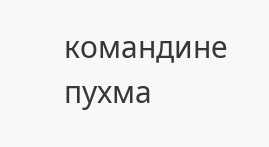командине пухма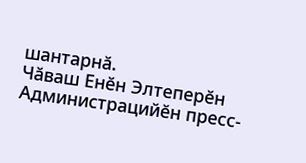шантарнӑ.
Чӑваш Енӗн Элтеперӗн Администрацийӗн пресс-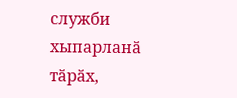служби хыпарланӑ тӑрӑх,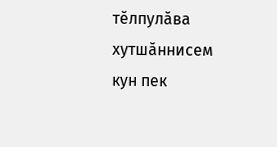тӗлпулӑва хутшӑннисем кун пек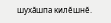шухӑшпа килӗшнӗ.